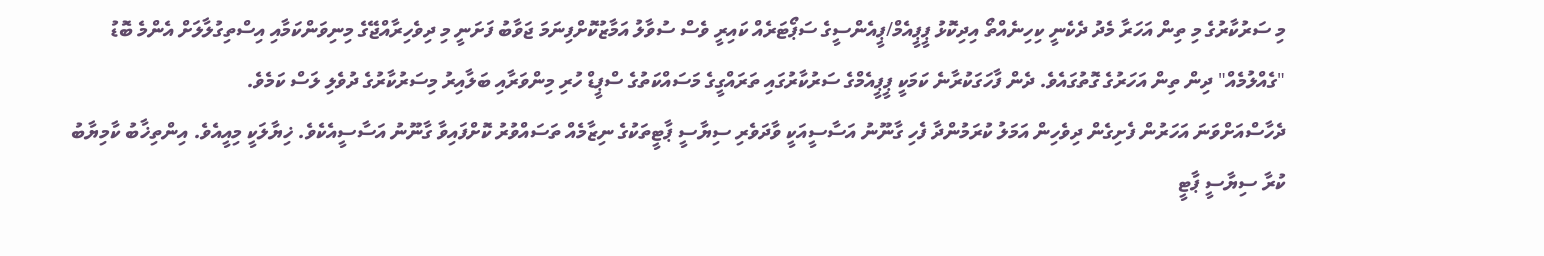މި ސަރުކާރުގެ މި ތިން އަހަރާ މެދު ދެކެނީ ކިހިނެއްތޯ އިދިކޮޅު ޕީޕީއެމް/ޕީއެންސީގެ ސަޕޯޓަރެއް ކައިރީ ވެސް ސުވާލު އަމާޒުކޮށްފިނަމަ ޖަވާބު ފަށަނީ މި ދިވެހިރާއްޖޭގެ މިނިވަންކަމާއި އިސްތިގުލާލަށް އެންމެ ބޮޑު "ގެއްލުމެއް" ދިން ތިން އަހަރުގެ ގޮތުގައެވެ. ދެން ފާހަގަކުރާނެ ކަމަކީ ޕީޕީއެމްގެ ސަރުކާރުގައި ތަރައްގީގެ މަސައްކަތުގެ ސްޕީޑް ހުރި މިންވަރާއި ބަލާއިރު މިސަރުކާރުގެ ދުވެލި ލަސް ކަމެވެ.
ދެހާސްއަށްވަނަ އަހަރުން ފެށިގެން ދިވެހިން އަމަލު ކުރަމުންދާ ފެހި ގާނޫނު އަސާސީއަކީ ވާދަވެރި ސިޔާސީ ޕާޓީތަކުގެ ނިޒާމެއް ތަސައްވުރު ކޮށްފައިވާ ގާނޫނު އަސާސީއެކެވެ. ޚިޔާލަކީ މިއީއެވެ. އިންތިޚާބު ކާމިޔާބު ކުރާ ސިޔާސީ ޕާޓީ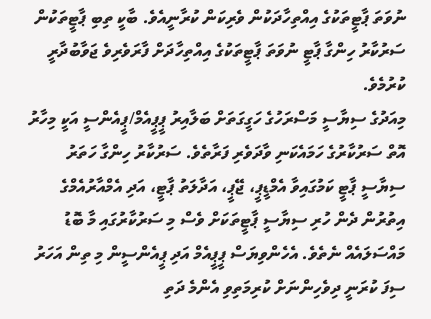ނުވަތަ ޕާޓީތަކުގެ އިއްތިހާދަކުން ވެރިކަން ކުރާނީއެވެ. ބާކީ ތިބި ޕާޓީތަކުން ސަރުކާރު ހިންގާ ޕާޓީ ނުވަތަ ޕާޓީތަކުގެ އިއްތިހާދަށް ފާރަވެރިވެ ޖަވާބުދާރީ ކުރުމެވެ.
މިއަދުގެ ސިޔާސީ މަސްރަހުގެ ހަގީގަތަށް ބަލާއިރު ޕީޕީއެމް/ޕީއެންސީ އަކީ މިހާރު އޮތް ސަރުކާރުގެ ހަމައެކަނި ވާދަވެރި ފަރާތެވެ. ސަރުކާރު ހިންގާ ހަތަރު ސިޔާސީ ޕާޓީ ކަމުގައިވާ އެމްޑީޕީ، ޖޭޕީ، އަދާލަތު ޕާޓީ، އަދި އެމްއާރުއެމްގެ އިތުރުން ދެން ހުރި ސިޔާސީ ޕާޓީތަކަށް ވެސް މި ސަރުކާރުގައި މާ ބޮޑު މައްސަލައެއް ނެތެވެ. އެހެންވިޔަސް ޕީޕީއެމް އަދި ޕީއެންސީން މި ތިން އަހަރު ސިފަ ކުރަނީ ދިވެހިންނަށް ކުރިމަތިވި އެންމެ ދަތި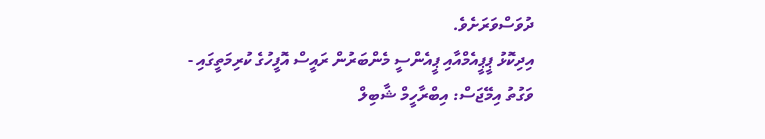ދުވަސްވަރަށެވެ.
އިދިކޮޅު ޕީޕީއެމްއާއި ޕީއެންސީ މެންބަރުން ރައީސް އޮފީހުގެ ކުރިމަތީގައި - ވަގުތު އިމޭޖަސް: އިބްރާހީމް ޝާބިލް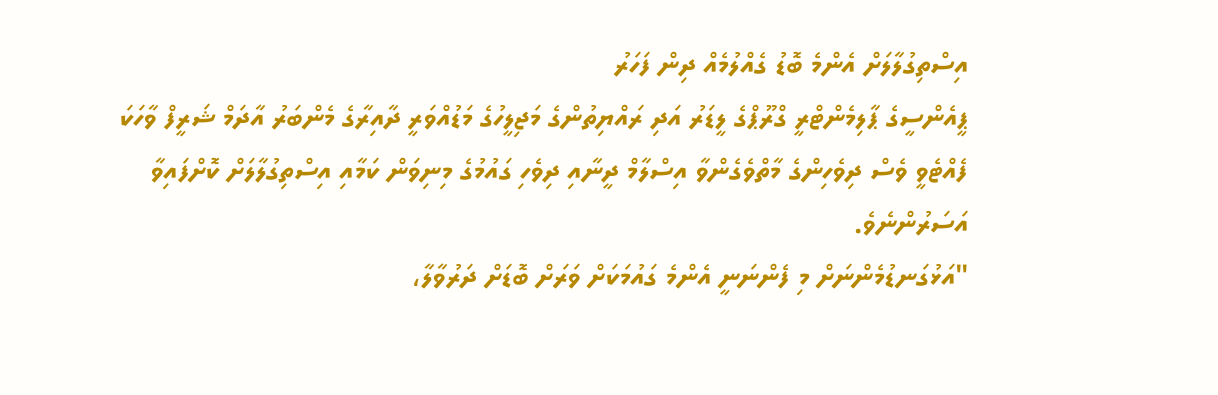އިސްތިގުލާލަށް އެންމެ ބޮޑު ގެއްލުމެއް ދިން ފަހަރު
ޕީއެންސީގެ ޕާލިމެންޓްރީ ގްރޫޕްގެ ލީޑަރު އަދި ރައްޔިތުންގެ މަޖިލީހުގެ މަޑުއްވަރީ ދާއިރާގެ މެންބަރު އާދަމް ޝަރީފް ވާހަކަ ފެއްޓެވީ ވެސް ދިވެހިންގެ މާތްވެގެންވާ އިސްލާމް ދީނާއި ދިވެހި ގައުމުގެ މިނިވަން ކަމާއި އިސްތިގުލާލަށް ކޮށްފައިވާ އަސަރުންނެވެ.
"އަޅުގަނޑުމެންނަށް މި ފެންނަނީ އެންމެ ގައުމަކަށް ވަރަށް ބޮޑަށް ދަރުވާލާ،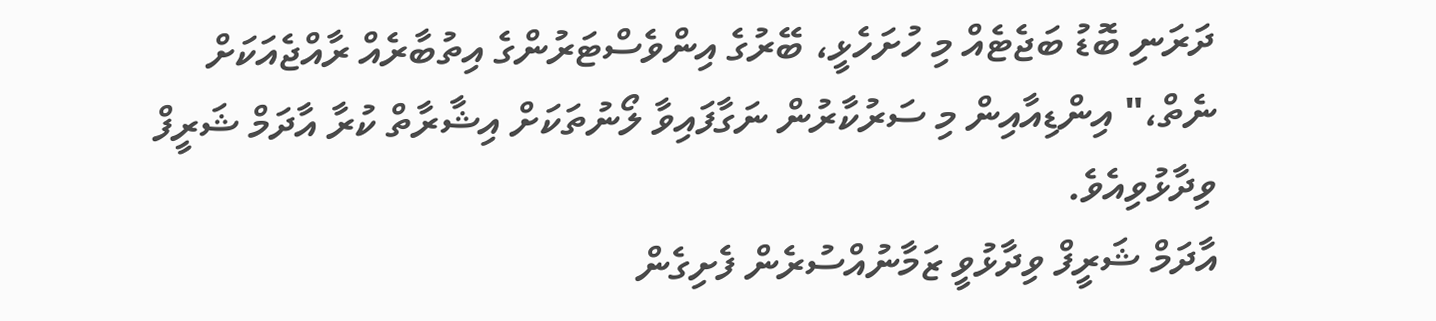ދަރަނި ބޮޑު ބަޖެޓެއް މި ހުށަހެޅީ، ބޭރުގެ އިންވެސްޓަރުންގެ އިތުބާރެއް ރާއްޖެއަކަށް ނެތް،" އިންޑިއާއިން މި ސަރުކާރުން ނަގާފައިވާ ލޯނުތަކަށް އިޝާރާތް ކުރާ އާދަމް ޝަރީފް ވިދާޅުވިއެވެ.
އާދަމް ޝަރީފް ވިދާޅުވީ ޒަމާނުއްސުރެން ފެށިގެން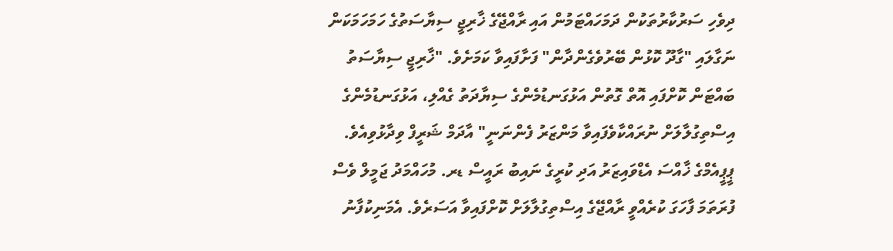ދިވެހި ސަރުކާރުތަކުން ދަމަހައްޓަމުން އައި ރާއްޖޭގެ ޚާރިޖީ ސިޔާސަތުގެ ހަމަހަމަކަން ނަގާލައި "ގާދޫ ކޮޅުން ބޭރުވެގެންދާން" ފަށާފައިވާ ކަމަށެވެ. "ޚާރިޖީ ސިޔާސަތު ބައްޓަން ކޮށްފައި އޮތް ގޮތުން އަޅުގަނޑުމެންގެ ސިޔާދަތު ގެއްލި، އަޅުގަނޑުމެންގެ އިސްތިގުލާލަށް ނުރައްކާވެފައިވާ މަންޒަރު ފެންނަނީ" އާދަމް ޝަރީފް ވިދާޅުވިއެވެ.
ޕީޕީއެމްގެ ޚާއްސަ އެޑްވައިޒަރު އަދި ކުރީގެ ނައިބު ރައީސް ޑރ. މުހައްމަދު ޖަމީލް ވެސް ފުރަތަމަ ފާހަގަ ކުރެއްވީ ރާއްޖޭގެ އިސްތިގުލާލަށް ކޮށްފައިވާ އަސަރެވެ. އެމަނިކުފާނު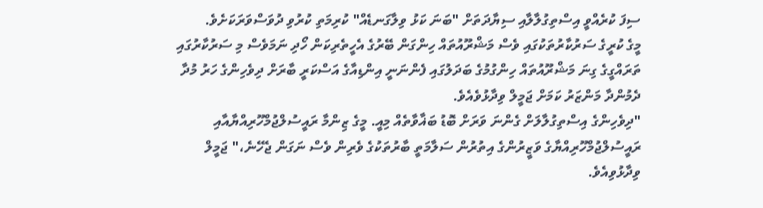ސިފަ ކުރެއްވީ އިސްތިގުލާލާއި ސިޔާދަތަށް "ބަނަ ކަޅު ވިލާގަނޑެއް" ކުރިމަތި ކުރުވި ދުވަސްވަރަކަށެވެ.
މީގެ ކުރީގެ ސަރުކާރުތަކުގައި ވެސް މަޝްރޫއުތައް ހިންގަން ބޭރުގެ އެހީތެރިކަން ހޯދި ނަމަވެސް މި ސަރުކާރުގައި ތަރައްގީގެ ގިނަ މަޝްރޫއުތައް ހިންގުމުގެ ބަދަލުގައި ފެންނަނީ އިންޑިއާގެ އަސްކަރީ ބާރަށް ދިވެހިންގެ ހަރު މުދާ ދެމުންދާ މަންޒަރު ކަމަށް ޖަމީލް ވިދާޅުވެއެވެ.
"ދިވެހިންގެ އިސްތިގުލާލަށް ގެންނަ ވަރަށް ބޮޑު ބަޣާވާތެއް މިއީ. މީގެ ޒިންމާ ރައީސުލްޖުމްހޫރިއްޔާއާއި ރައީސުލްޖުމްހޫރިއްޔާގެ ވަޒީރުންގެ އިތުރުން ސަލާމަތީ ބާރުތަކުގެ ވެރިން ވެސް ނަގަން ޖެހޭނެ،" ޖަމީލް ވިދާޅުވިއެވެ.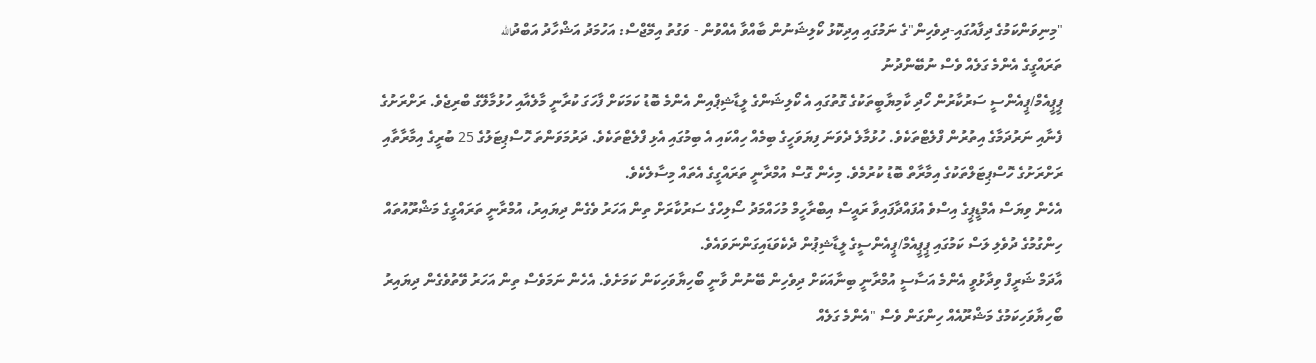"މިނިވަންކަމުގެ ދިފާއުގައި-ދިވެހިން"ގެ ނަމުގައި އިދިކޮޅު ކޯލިޝަނުން ބާއްވާ އެއްވުން - ވަގުތު އިމޭޖްސް: އަހުމަދު އަޝްހާދު އަބްދުالله
ތަރައްގީގެ އެންމެ ގަލެއް ވެސް ނުބޭންދުނު
ޕީޕީއެމް/ޕީއެންސީ ސަރުކާރުން ހޯދި ކާމިޔާބީތަކުގެ ގޮތުގައި އެ ކޯލިޝަންގެ ލީޑާޝިޕްއިން އެންމެ ބޮޑު ކަމަކަށް ފާހަގަ ކުރާނީ މާލެއާއި ހުޅުމާލޭގެ ބްރިޖެވެ. ރަށްރަށުގެ ފެނާއި ނަރުދަމާގެ އިތުރުން ފްލެޓްތަކެވެ. ހުޅުމާލެ ދެވަނަ ފިޔަވަހީގެ ބިމެއް ހިއްކައި އެ ބިމުގައި އެޅި ފްލެޓްތަކެވެ. ދަރުމަވަންތަ ހޮސްޕިޓަލުގެ 25 ބުރީގެ އިމާރާތާއި ރަށްރަށުގެ ހޮސްޕިޓަލްތަކުގެ އިމާރާތް ބޮޑު ކުރުމެވެ. މިހެން ގޮސް އުމްރާނީ ތަރައްގީގެ އެތައް މިސާލެކެވެ.
އެހެން ވިޔަސް އެމްޑީޕީގެ އިސްވެ އުފައްދާފައިވާ ރައީސް އިބްރާހީމް މުހައްމަދު ސޯލިހްގެ ސަރުކާރަށް ތިން އަހަރު ވެގެން ދިޔައިރު، އުމްރާނީ ތަރައްގީގެ މަޝްރޫއުތައް ހިންގުމުގެ ދުވެލި ލަސް ކަމުގައި ޕީޕީއެމް/ޕީއެންސީގެ ލީޑާޝިޕުން ދެކެވަޑައިގަންނަވައެވެ.
އާދަމް ޝަރީފް ވިދާޅުވީ އެންމެ އަސާސީ އުމްރާނީ ބިނާއަކަށް ދިވެހިން ބޭނުން ވާނީ ބޯހިޔާވަހިކަން ކަމަށެވެ. އެހެން ނަމަވެސް ތިން އަހަރު ވޭތުވެގެން ދިޔައިރު ބޯހިޔާވަހިކަމުގެ މަޝްރޫއެއް ހިންގަން ވެސް "އެންމެ ގަލެއް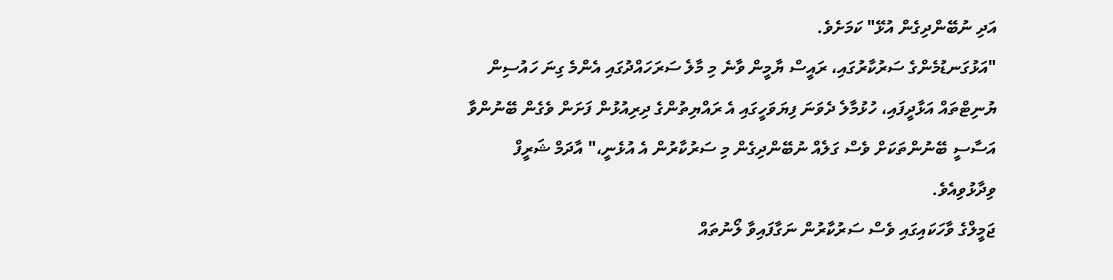އަދި ނުބޭންދިގެން އުޅޭ" ކަމަށެވެ.
"އަޅުގަނޑުމެންގެ ސަރުކާރުގައި، ރައީސް ޔާމީން ވާނެ މި މާލެ ސަރަހައްދުގައި އެންމެ ގިނަ ހައުސިން ޔުނިޓްތައް އަޅާދީފައި، ހުޅުމާލެ ދެވަނަ ފިޔަވަހީގައި އެ ރައްޔިތުންގެ ދިރިއުޅުން ފަށަން ވެގެން ބޭނުންވާ އަސާސީ ބޭނުންތަކަށް ވެސް ގަލެއް ނުބޭންދިގެން މި ސަރުކާރުން އެ އުޅެނީ،" އާދަމް ޝަރީފް ވިދާޅުވިއެވެ.
ޖަމީލްގެ ވާހަކައިގައި ވެސް ސަރުކާރުން ނަގާފައިވާ ލޯނުތައް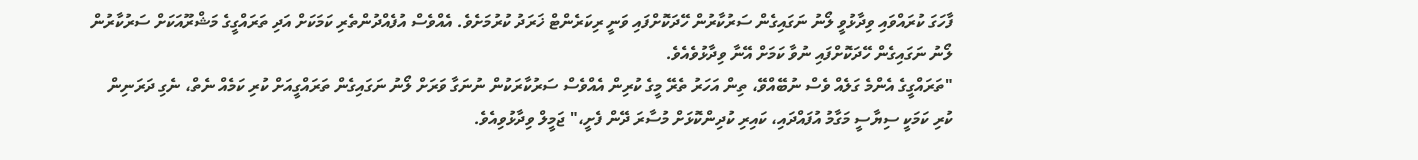ފާހަގަ ކުރައްވައި ވިދާޅުވީ ލޯނު ނަގައިގެން ސަރުކާރުން ހޭދަކޮށްފައި ވަނީ ރިކަރެންޓް ޚަރަދު ކުރުމަށެވެ. އެއްވެސް އުފެއްދުންތެރި ކަމަކަށް އަދި ތަރައްގީގެ މަޝްރޫއަކަށް ސަރުކާރުން ލޯނު ނަގައިގެން ހޭދަކޮށްފައި ނުވާ ކަމަށް އޭނާ ވިދާޅުވެއެވެ.
"ތަރައްގީގެ އެންމެ ގަލެއް ވެސް ނުބޭއްވޭ، ތިން އަހަރު ތެރޭ މީގެ ކުރިން އެއްވެސް ސަރުކާރަކުން ނުނަގާ ވަރަށް ލޯނު ނަގައިގެން ތަރައްގީއަށް ކުރި ކަމެއް ނެތް، ނެގި ދަރަނިން ކުރި ކަމަކީ ސިޔާސީ މަގާމު އުފައްދައި، ކައިރި ކުދިންކޮޅަށް މުސާރަ ދޭން ފެށީ،" ޖަމީލް ވިދާޅުވިއެވެ.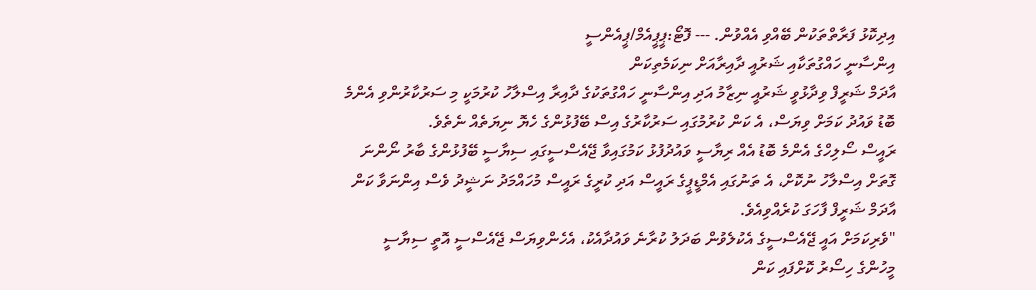އިދިކޮޅު ފަރާތްތަކުން ބޭއްވި އެއްވުން. --- ފޮޓޯ:ޕީޕީއެމް/ޕީއެންސީ
އިންސާނީ ހައްގުތަކާއި ޝަރުއީ ދާއިރާއަށް ނިކަމެތިކަން
އާދަމް ޝަރީފް ވިދާޅުވީ ޝަރުއީ ނިޒާމު އަދި އިންސާނީ ހައްގުތަކުގެ ދާއިރާ އިސްލާހު ކުރުމަކީ މި ސަރުކާރުންވި އެންމެ ބޮޑު ވައުދު ކަމަށް ވިޔަސް، އެ ކަން ކުރުމުގައި ސަރުކާރުގެ އިސް ބޭފުޅުންގެ ހެޔޮ ނިޔަތެއް ނެތެވެ.
ރައީސް ސޯލިހްގެ އެންމެ ބޮޑު އެއް ރިޔާސީ ވައުދުފުޅު ކަމުގައިވާ ޖޭއެސްސީގައި ސިޔާސީ ބޭފުޅުންގެ ބާރު ނޯންނަ ގޮތަށް އިސްލާހު ނުކޮށް، އެ ތަނުގައި އެމްޑީޕީގެ ރައީސް އަދި ކުރީގެ ރައީސް މުހައްމަދު ނަޝީދު ވެސް އިންނަވާ ކަން އާދަމް ޝަރީފް ފާހަގަ ކުރެއްވިއެވެ.
"ވެރިކަމަށް އައީ ޖޭއެސްސީގެ އެކުލެވުން ބަދަލު ކުރާނެ ވައުދާއެކު، އެހެންވިޔަސް ޖޭއެސްސީ އޮތީ ސިޔާސީ މީހުންގެ ހިސޯރު ކޮށްފައި ކަން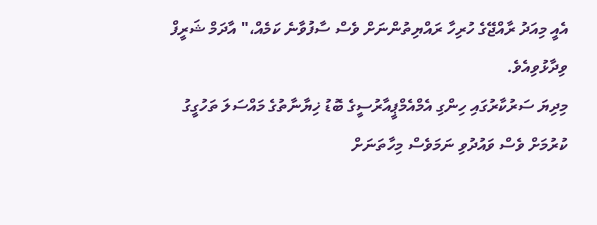އެއީ މިއަދު ރާއްޖޭގެ ހުރިހާ ރައްޔިތުންނަށް ވެސް ސާފުވާނެ ކަމެއް،" އާދަމް ޝަރީފް ވިދާޅުވިއެވެ.
މިދިޔަ ސަރުކާރުގައި ހިންގި އެމްއެމްޕީއާރުސީގެ ބޮޑު ޚިޔާނާތުގެ މައްސަލަ ތަހުގީގު ކުރުމަށް ވެސް ވައުދުވި ނަމަވެސް މިހާތަނަށް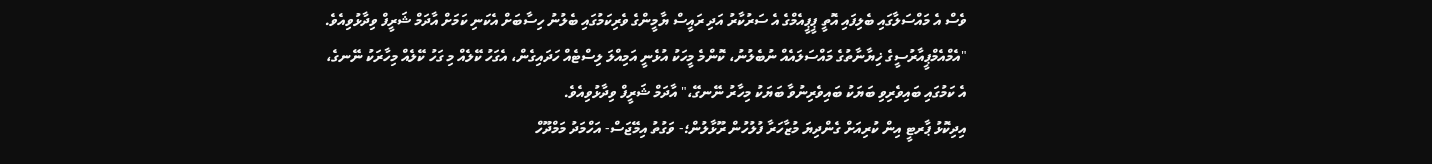ވެސް އެ މައްސަލާގައި ބެލިފައި އޮތީ ޕީޕީއެމްގެ އެ ސަރުކާރު އަދި ރައީސް ޔާމީންގެ ވެރިކަމުގައި ބެލުނު ހިސާބަށް އެކަނި ކަމަށް އާދަމް ޝަރީފް ވިދާޅުވިއެވެ.
"އެމްއެމްޕީއާރުސީގެ ޚިޔާނާތުގެ މައްސަލައެއް ނުބެލުނު، ކޮންމެ މީހަކު އުޅެނީ އަމިއްލަ ލިސްޓެއް ހަދައިގެން، އެގަހު ކޭލެއް މި ގަހު ކޭލެއް މިހާރަކު ނޭނގެ، އެ ކަމުގައި ބައިވެރިވި ބަޔަކު ބައިވެރިނުވާ ބަޔަކު މިހާރު ނޭނގޭ،" އާދަމް ޝަރީފް ވިދާޅުވިއެވެ.
އިދިކޮޅު ޕާރޓީ އިން ކުރިއަށް ގެންދިޔަ މުޒާހަރާ ފުލުހުން ރޫޅާލުން؛- ވަގުތު އިމޭޖަސް- އަހްމަދު މަމްދޫހް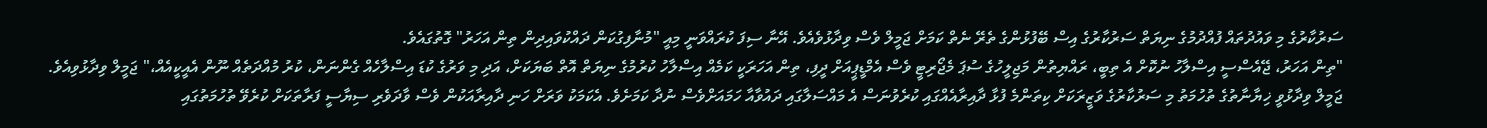ސަރުކާރުގެ މި ވައުދުތައް ފުއްދުމުގެ ނިޔަތް ސަރުކާރުގެ އިސް ބޭފުޅުންގެ ތެރޭ ނެތް ކަމަށް ޖަމީލް ވެސް ވިދާޅުވެއެވެ. އޭނާ ސިފަ ކުރައްވަނީ މިއީ "މުނާފިގުކަން ދައްކުވައިދިން ތިން އަހަރު" ގޮތުގައެވެ.
"ތިން އަހަރު، ޖޭއެސްސީ އިސްލާހު ނުކޮށް އެ ތިބީ، ރައްޔިތުން މަޖިލީހުގެ ސުޕަ މެޖޯރިޓީ ވެސް އެމްޑީޕީއަށް ދީފި، ތިން އަހަރަކީ ކަމެއް އިސްލާހު ކުރުމުގެ ނިޔަތް އޮތް ބަޔަކަށް، އަދި މި ވަރުގެ ކުޑަ އިސްލާހެއް ގެންނަން، ކުރު މުއްދަތެއް ނޫން އެއީކީއެއް،" ޖަމީލް ވިދާޅުވިއެވެ.
ޖަމީލް ވިދާޅުވީ ޚިޔާނާތުގެ ތުހުމަތު މި ސަރުކާރުގެ ވަޒީރަކަށް ކިތަންމެ ފުޅާ ދާއިރާއެއްގައި ކުރެވުނަސް އެ މައްސަލާގައި ދައުވާއާ ހަމައަށްވެސް ނުދާ ކަމަށެވެ. އެކަމަކު ވަރަށް ހަނި ދާއިރާއަކުން ވެސް ވާދަވެރި ސިޔާސީ ފަރާތަކަށް ކުރެވޭ ތުހުމަތުގައި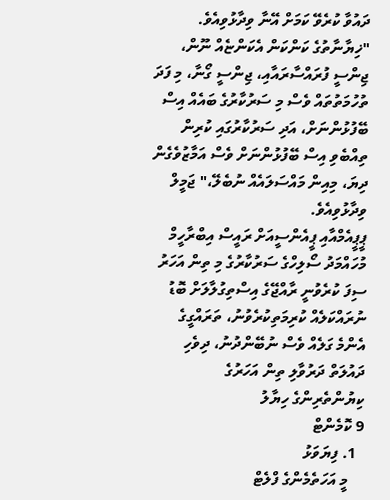ދައުވާ ކުރެވޭ ކަމަށް އޭނާ ވިދާޅުވިއެވެ.
"ޚިޔާނާތުގެ ކަންކަން އެކަންޏެއް ނޫން، ޖިންސީ ފުރައްސާރައާއި، ޖިންސީ ގޯނާ، މި ފަދަ ތުހުމަތުތައް ވެސް މި ސަރުކާރުގެ ބައެއް އިސް ބޭފުޅުންނަށް، އަދި ސަރުކާރުގައި ކުރިން ތިއްބެވި އިސް ބޭފުޅުންނަށް ވެސް އަމާޒުވެގެން ދިޔަ، މިއިން މައްސަލައެއް ނުބެލޭ،" ޖަމީލް ވިދާޅުވިއެވެ.
ޕީޕީއެމްއާއި ޕީއެންސީއަށް ރައީސް އިބްރާހީމް މުހައްމަދު ސޯލިހްގެ ސަރުކާރުގެ މި ތިން އަހަރު ސިފަ ކުރެވުނީ ރާއްޖޭގެ އިސްތިގުލާލަށް ބޮޑު ނުރައްކަލެއް ކުރިމަތިކުރެވުނު، ތަރައްގީގެ އެންމެ ގަލެއް ވެސް ނުބޭންދުނު، ދިވެހި ދައުލަތް ދަރުވާލި ތިން އަހަރުގެ
ކިޔުންތެރިންގެ ހިޔާލު
9 ކޮމެންޓް
  1. ފިޔަވަޅު
    މީ އަހަތެމެންގެ ފްލެޓް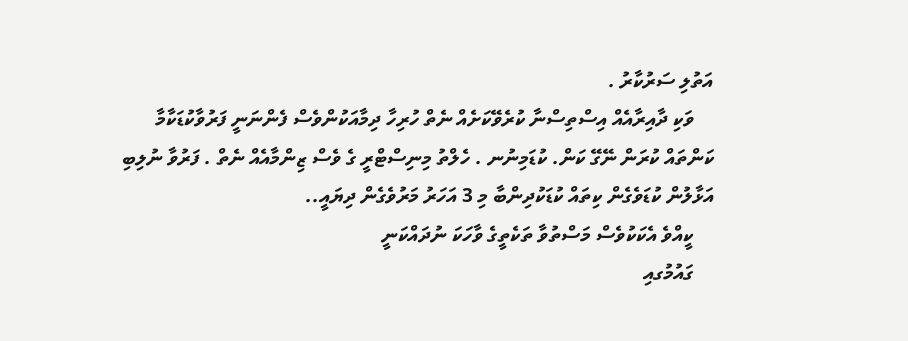އަތުލި ސަރުކާރު .
    ވަކި ދާއިރާއެއް އިސްތިސްނާ ކުރެވޭކަށެއް ނެތް ހުރިހާ ދިމާއަކުންވެސް ފެންނަނީ ފަރުވާކުޑަކާމާ ކަންތައް ކުރަން ނޭގޭ ކަން. ކުޑަމިނުނ . ހެލްތު މިނިސްޓްރީ ގެ ވެސް ޒިންމާއެއް ނެތް . ފަރުވާ ނުލިބި އަޅާލުން ކުޑަވެގެން ކިތައް ކުޑަކުދިންބާ މި 3 އަހަރު މަރުވެގެން ދިޔައީ..
    ކީއްވެ އެކަކުވެސް މަސްތުވާ ތަކެތީގެ ވާހަކަ ނުދައްކަނީ
    ގައުމުގއި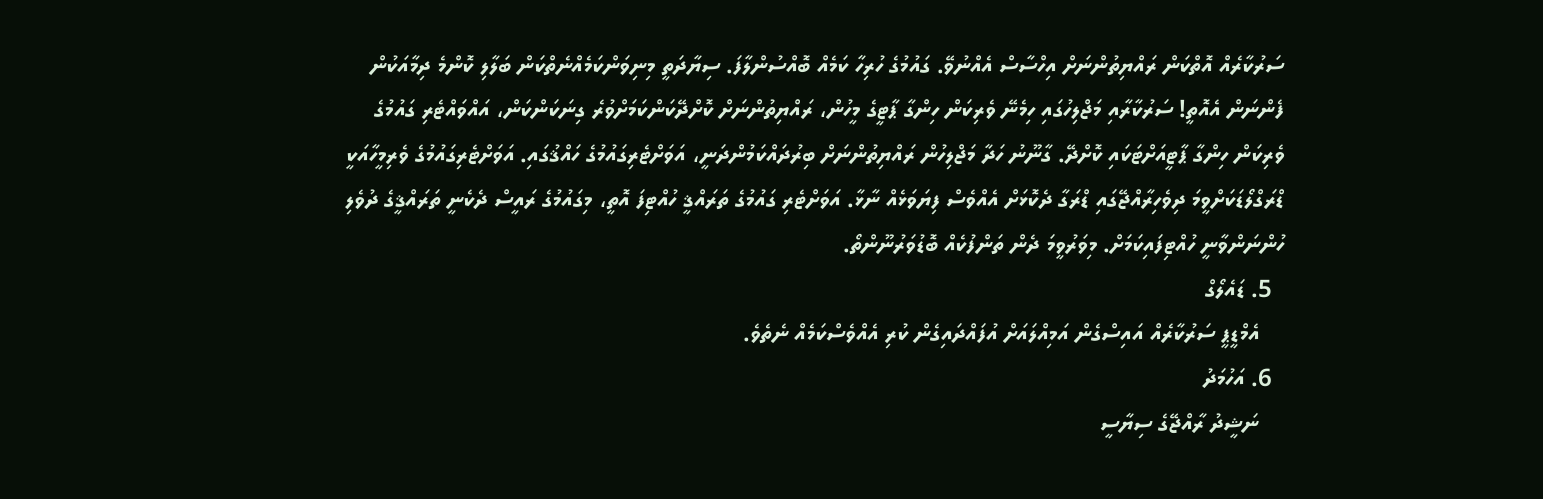ސަރުކާރެއް އޮތްކަން ރައްޔިތުންނަށް އިހްސާސް އެއްނުވޭ. ގައުމުގެ ހުރިހާ ކަމެއް ބޮއްސުންލާފަ. ސިޔާދަތީ މިނިވަންކަމެއްނެތްކަން ބަލާލި ކޮންމެ ދިމާއަކުން ފެންނަން އެއޮތީ! ސަރުކާރާއި މަޖްލިހުގައި ހިމެނޭ ވެރިކަން ހިންގާ ޕާޓީގެ މީހުން، ރައްޔިތުންނަށް ކޮށްދޭކަންކަމަށްވުރެ ގިނަކަންކަން، އައްވައްޓެރި ގައުމުގެ ވެރިކަން ހިންގާ ޕާޓީއަށްޓަކައި ކޮށްދޭ. ގާނޫނު ހަދާ މަޖްލިހުން ރައްޔިތުންނަށް ބިރުދައްކަމުންދަނީ، އަވަށްޓެރިގައުމުގެ ހައްޤުގައި. އަވަށްޓެރިގައުމުގެ ވެރިމީހާއަކީ ޑްރަގްލޯޑަކަށްވީމަ ދިވެހިރާއްޖޭގައި ޑްރަގާ ދެކޮޅަށް އެއްވެސް ފިޔަވަޅެއް ނާޅާ. އަވަށްޓެރި ގައުމުގެ ތަރައްޤީ ހުއްޓިފަ އޮތީ، މިގައުމުގެ ރައީސް ދެކެނީ ތަރައްޤީގެ ދުވެލި ހުންނަންވާނީ ހުއްޓިފައިކަމަށް. މިވަރުވީމަ ދެން ތަންފުކެއް ބޮޑުވަރުނޫންތޯ.
  5. ޑައެލޯގް
    އެމްޑީޕީ ސަރުކާރެއް އައިސްގެން އަމިއްލައަށް އުފައްދައިގެން ކުރި އެއްވެސްކަމެއް ނެތެވެ.
  6. އަހުމަދު
    ނަޝީދު ރާއްޖޭގެ ސިޔާސީ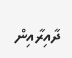ދާއިރާއިން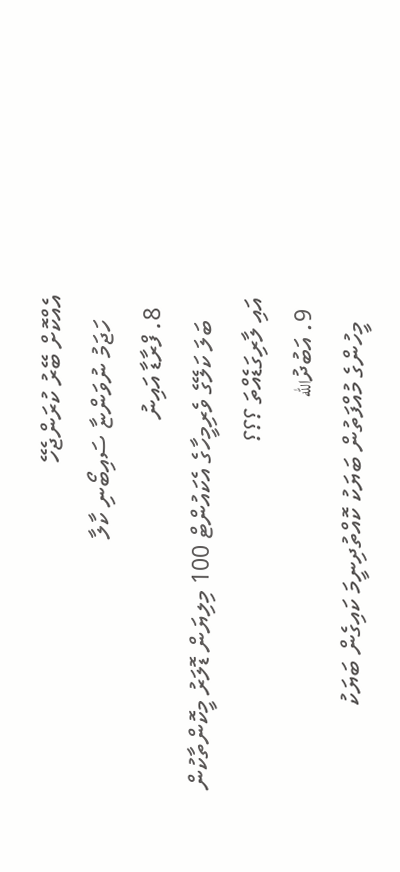އެއްކޮށް ބޭރު ކުރަންޖެހޭ
    ހަޖަމު ނުވަންޏާ ސައިބޯނި ކާލާ
  8. ފްރާޑާ އައިނު
    ބަލަ ކަލޭގެ ވެރިމީހާގެ އެކައުންޓް 100 މިލިޔަން ޑޮލަރު މީކޮންތާކުން އައި ލާރިގަޑެއްތަ ؟؟؟
  9. އަބުދުالله
    މީހުންގެ މުއްފަތުން ބަޔަކު ކޮއްތުދިނީމަ ކައިގެން ބަޔަކު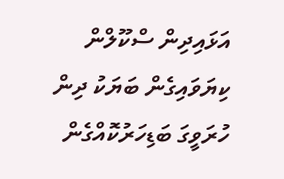އަޅައިދިން ސްކޫލްން ކިޔަވައިގެން ބަޔަކު ދިން ހުރަވީގަ ބަޑިހަރުކޮއްގެން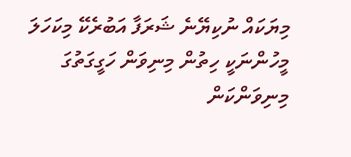މިޔަކައް ނުކިޔޭނެ ޝަރަފާ އަބުރެކޭ މިކަހަލަ މީހުންނަކީ ހިތުން މިނިވަން ހަގީގަތުގަ މިނިވަންކަން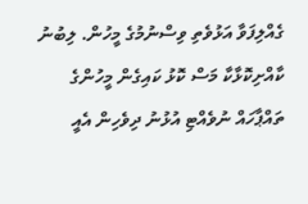ގެއްލިފަވާ އަޅުވެތި ވިސްނުމުގެ މީހުން. ލިބުނު ކާއްށިކޮޅާކާ މަސް ކޮޅު ކައިގެން މީހުންގެ ތައްޕާހައް ނުވެއްޓި އުޅުނު ދިވެހިން އެއީ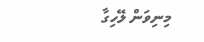މިނިވަން ލޭހިގާ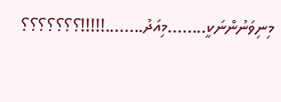މިނިވަނުންނަކީ........މިއަދު........!!!!!؟؟؟؟؟؟؟